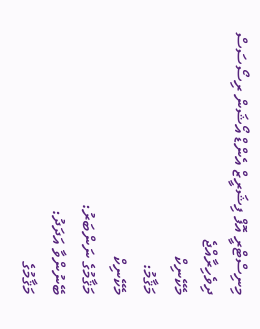މިނިސްޓްރީ އޮފް ފިޝަރީޒް އެންޑް އޯޝަން ރިސޯސަސް
ދިވެހިރާއްޖެ
މެކޭނިކް
މަޤާމު:
މެކޭނިކް
މަޤާމުގެ ނަންބަރު:
ބޭނުންވާ އަދަދު:
މަޤާމުގެ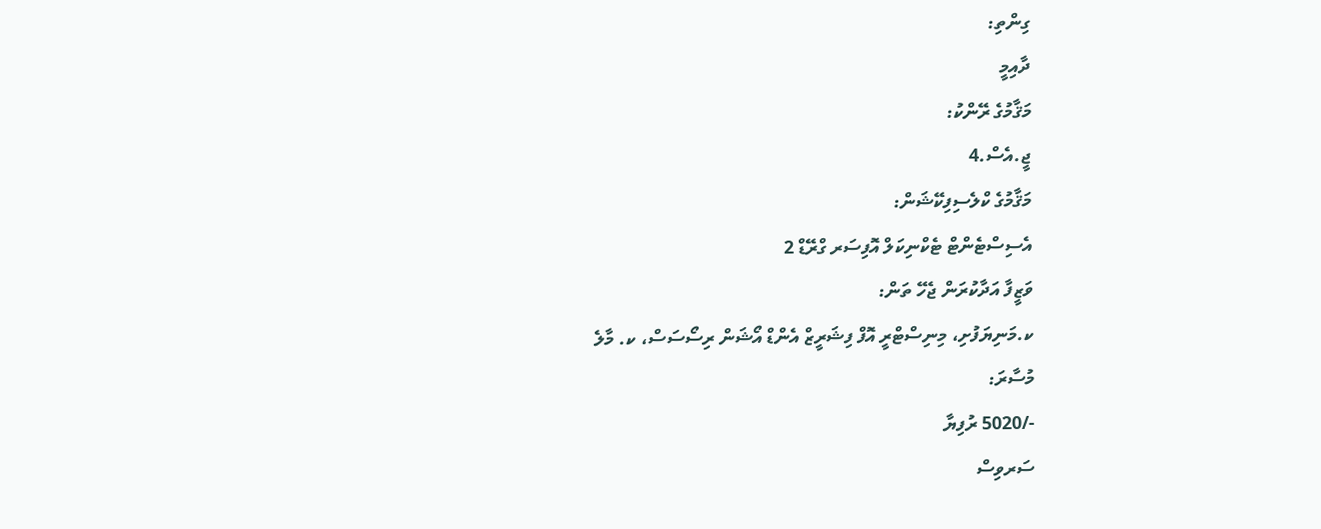ގިންތި:
ދާއިމީ
މަޤާމުގެ ރޭންކު:
ޖީ.އެސް.4
މަޤާމުގެ ކްލެސިފިކޭޝަން:
އެސިސްޓެންޓް ޓެކްނިކަލް އޮފިސަރ ގްރޭޑް 2
ވަޒީފާ އަދާކުރަން ޖެހޭ ތަން:
ކ.މަނިޔަފުށި، މިނިސްޓްރީ އޮފް ފިޝަރީޒް އެންޑް އޯޝަން ރިސޯސަސް، ކ. މާލެ
މުސާރަ:
-/5020 ރުފިޔާ
ސަރވިސް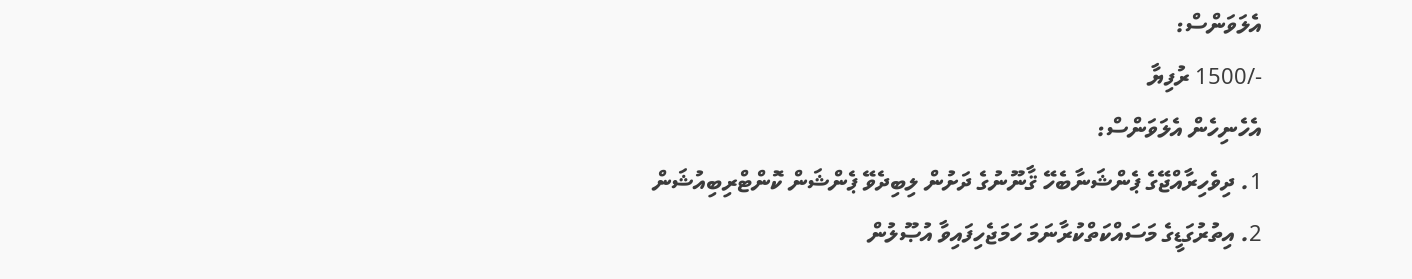އެލަވަންސް:
-/1500 ރުފިޔާ
އެހެނިހެން އެލަވަންސް:
1. ދިވެހިރާއްޖޭގެ ޕެންޝަނާބެހޭ ޤާނޫނުގެ ދަށުން ލިބިދެވޭ ޕެންޝަން ކޮންޓްރިބިއުޝަން
2. އިތުރުގަޑީގެ މަސައްކަތްކުރާނަމަ ހަމަޖެހިފައިވާ އުޞޫލުން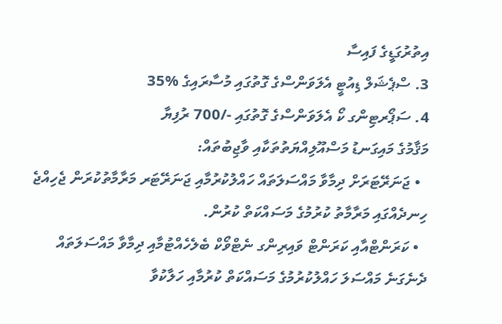އިތުރުގަޑީގެ ފައިސާ
3. ސްޕެޝަލް ޑިއުޓީ އެލަވަންސްގެ ގޮތުގައި މުސާރައިގެ %35
4. ސަޕޯރޓިންގ ކޯ އެލަވަންސްގެ ގޮތުގައި -/700 ރުފިޔާ
މަޤާމުގެ މައިގަނޑު މަސްއޫލިއްޔަތުތަކާއި ވާޖިބުތައް:
  • ޖަނަރޭޓަރަށް ދިމާވާ މައްސަލަތައް ހައްލުކުރުމާއި ޖަނަރޭޓަރ މަރާމާތުކުރަން ޖެހިއްޖެ ހިނދެއްގައި މަރާމާތު ކުރުމުގެ މަސައްކަތް ކުރުން.
  • ކަރަންޓްއާއި ކަރަންޓް ވައިރިންގ ނެޓްވޯކް ބެލެހެއްޓުމާއި ދިމާވާ މައްސަލަތައް ދެނެގަނެ މައްސަލަ ހައްލުކުރުމުގެ މަސައްކަތް ކުރުމާއި ހަލާކުވާ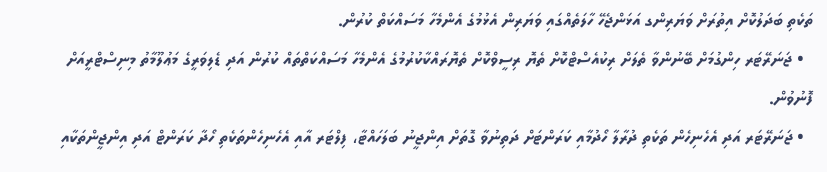ތަކެތި ބަދަލުކޮށް އިތުރަށް ވަޔަރިންގ އަޅަންޖެހޭ ހާލަތެއްގައި ވަޔަރިން އެޅުމުގެ އެންމެހާ މަސައްކަތް ކުރުން.
  • ޖަނަރޭޓަރ ހިންގުމަށް ބޭނުންވާ ތެލަށް ރިކުއެސްޓްކޮށް ތެޔޮ ރިސީވްކޮށް ތެޔޮރައްކާކުރުމުގެ އެންމެހާ މަސައްކަތްތައް ކުރުން އަދި ޑެލިވަރީގެ މަޢުލޫމާތު މިނިސްޓްރީއަށް ފޮނުވުން.
  • ޖަނަރޭޓަރ އަދި އެހެނިހެން ތަކެތި ދުރާލާ ހޯދުމާއި ކަރަންޓަށް ދަތިނުވާ ގޮތަށް އިންޖީނު ބަލަހައްޓާ، ފިލްޓަރ އާއި އެހެނިހެންތަކެތި ހޯދާ ކަރަންޓް އަދި އިންޖީންތަކާއި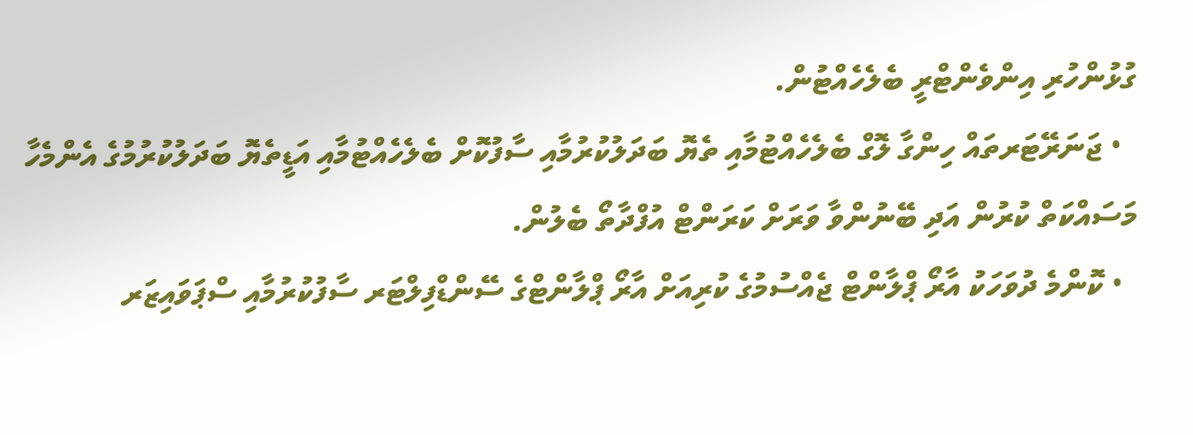ގުޅުންހުރި އިންވެންޓްރީ ބެލެހެއްޓުން.
  • ޖަނަރޭޓަރތައް ހިންގާ ލޮގް ބެލެހެއްޓުމާއި ތެޔޮ ބަދަލުކުރުމާއި ސާފުކޮށް ބެލެހެއްޓުމާއި އަޑީތެޔޮ ބަދަލުކުރުމުގެ އެންމެހާ މަސައްކަތް ކުރުން އަދި ބޭނުންވާ ވަރަށް ކަރަންޓް އުފްދާތޯ ބެލުން.
  • ކޮންމެ ދުވަހަކު އާރޯ ޕްލާންޓް ޖެއްސުމުގެ ކުރިއަށް އާރޯ ޕްލާންޓްގެ ސޭންޑްފިލްޓަރ ސާފުކުރުމާއި ސްޕަވައިޒަރ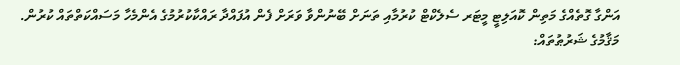އަންގާ ގޮތެއްގެ މަތިން ކޮއަލިޓީ މީޓަރ ސެލެކްޓް ކުރުމާއި ތަނަށް ބޭނުންވާ ވަރަށް ފެން އުފައްދާ ރައްކާކުރުމުގެ އެންމެހާ މަސައްކަތްތައް ކުރުން.
މަޤާމުގެ ޝަރުޠުތައް: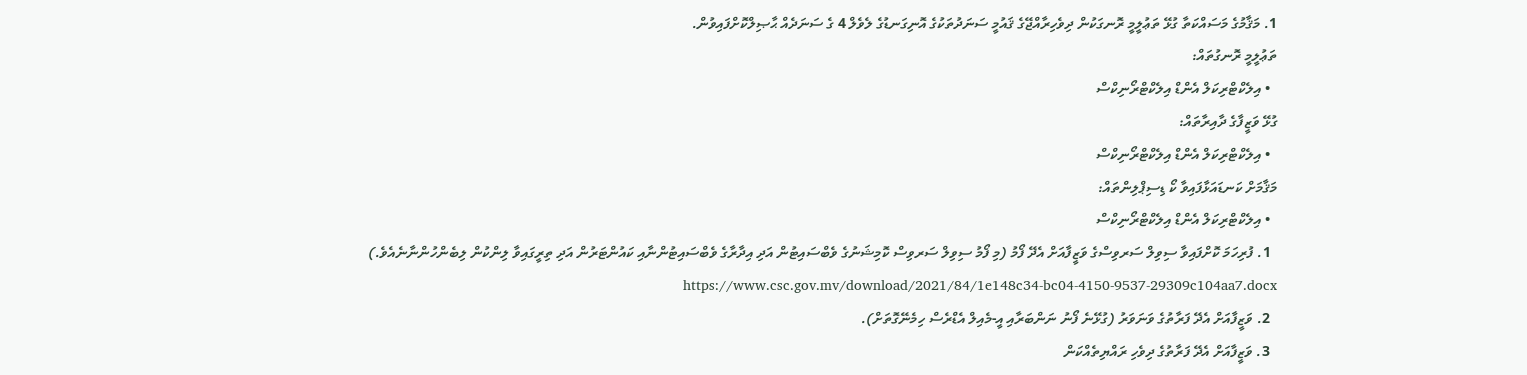1. މަޤާމުގެ މަސައްކަތާ ގުޅޭ ތަޢުލީމީ ރޮނގަކުން ދިވެހިރާއްޖޭގެ ޤައުމީ ސަނަދުތަކުގެ އޮނިގަނޑުގެ ލެވެލް 4 ގެ ސަނަދެއް ޙާޞިލްކޮށްފައިވުން.
ތަޢުލީމީ ރޮނގުތައް:
  • އިލެކްޓްރިކަލް އެންޑް އިލެކްޓްރޯނިކްސް
ގުޅޭ ވަޒީފާގެ ދާއިރާތައް:
  • އިލެކްޓްރިކަލް އެންޑް އިލެކްޓްރޯނިކްސް
މަޤާމަށް ކަނޑައަޅާފައިވާ ކޯ ޑިސިޕްލިންތައް:
  • އިލެކްޓްރިކަލް އެންޑް އިލެކްޓްރޯނިކްސް
  1. ފުރިހަމަ ކޮށްފައިވާ ސިވިލް ސަރވިސްގެ ވަޒީފާއަށް އެދޭ ފޯމު (މި ފޯމު ސިވިލް ސަރވިސް ކޮމިޝަނުގެ ވެބްސައިޓުން އަދި އިދާރާގެ ވެބްސައިޓުންނާއި ކައުންޓަރުން އަދި ތިރީގައިވާ ލިންކުން ލިބެންހުންނާނެއެވެ.) https://www.csc.gov.mv/download/2021/84/1e148c34-bc04-4150-9537-29309c104aa7.docx
  2. ވަޒީފާއަށް އެދޭ ފަރާތުގެ ވަނަވަރު (ގުޅޭނެ ފޯނު ނަންބަރާއި އީ-މެއިލް އެޑްރެސް ހިމެނޭގޮތަށް).
  3. ވަޒީފާއަށް އެދޭ ފަރާތުގެ ދިވެހި ރައްޔިތެއްކަން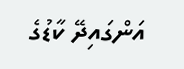އަންގައިދޭ ކާޑުގެ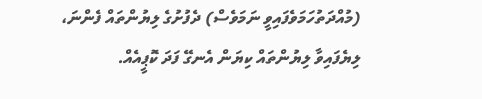(މުއްދަތުހަމަވެފައިވީ ނަމަވެސް) ދެފުށުގެ ލިޔުންތައް ފެންނަ، ލިޔެފައިވާ ލިޔުންތައް ކިޔަން އެނގޭ ފަދަ ކޮޕީއެއް.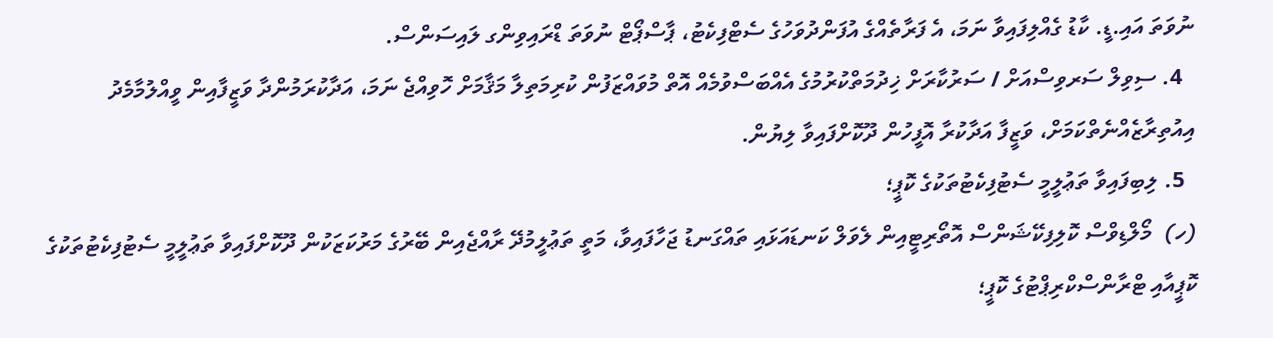ނުވަތަ އައި.ޑީ. ކާޑު ގެއްލިފައިވާ ނަމަ، އެ ފަރާތެއްގެ އުފަންދުވަހުގެ ސެޓްފިކެޓު، ޕާސްޕޯޓް ނުވަތަ ޑްރައިވިންގ ލައިސަންސް.
  4. ސިވިލް ސަރވިސްއަށް / ސަރުކާރަށް ޚިދުމަތްކުރުމުގެ އެއްބަސްވުމެއް އޮތް މުވައްޒަފުން ކުރިމަތިލާ މަޤާމަށް ހޮވިއްޖެ ނަމަ، އަދާކުރަމުންދާ ވަޒީފާއިން ވީއްލުމާމެދު އިއުތިރާޒެއްނެތްކަމަށް، ވަޒީފާ އަދާކުރާ އޮފީހުން ދޫކޮށްފައިވާ ލިޔުން.
  5. ލިބިފައިވާ ތަޢުލީމީ ސެޓުފިކެޓުތަކުގެ ކޮޕީ؛
(ހ)  މޯލްޑިވްސް ކޮލިފިކޭޝަންސް އޮތޯރިޓީއިން ލެވަލް ކަނޑައަޅައި ތައްގަނޑު ޖަހާފައިވާ، މަތީ ތަޢުލީމުދޭ ރާއްޖެއިން ބޭރުގެ މަރުކަޒަކުން ދޫކޮށްފައިވާ ތަޢުލީމީ ސެޓުފިކެޓުތަކުގެ ކޮޕީއާއި ޓްރާންސްކްރިޕްޓުގެ ކޮޕީ؛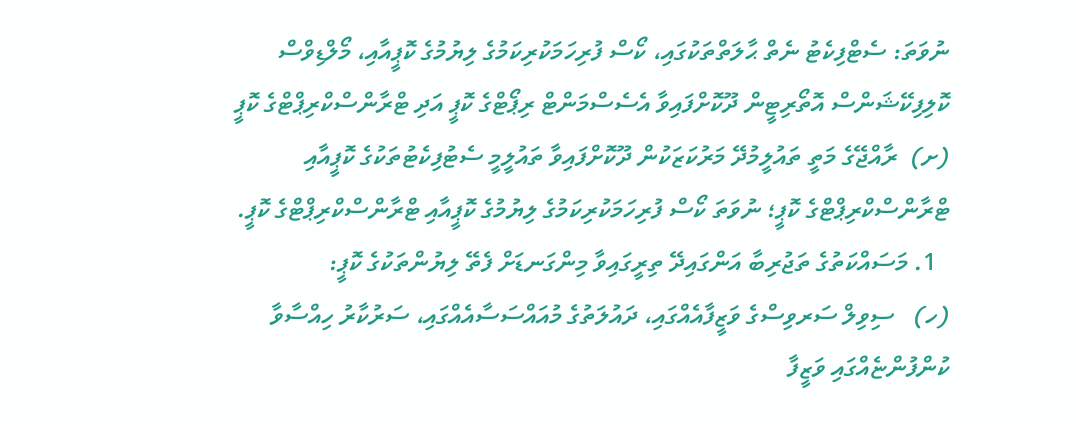ނުވަތަ: ސެޓްފިކެޓު ނެތް ޙާލަތްތަކުގައި، ކޯސް ފުރިހަމަކުރިކަމުގެ ލިޔުމުގެ ކޮޕީއާއި، މޯލްޑިވްސް ކޮލިފިކޭޝަންސް އޮތޯރިޓީން ދޫކޮށްފައިވާ އެސެސްމަންޓް ރިޕޯޓްގެ ކޮޕީ އަދި ޓްރާންސްކްރިޕްޓްގެ ކޮޕީ
(ށ)  ރާއްޖޭގެ މަތީ ތައުލީމުދޭ މަރުކަޒަކުން ދޫކޮށްފައިވާ ތައުލީމީ ސެޓުފިކެޓުތަކުގެ ކޮޕީއާއި ޓްރާންސްކްރިޕްޓްގެ ކޮޕީ؛ ނުވަތަ ކޯސް ފުރިހަމަކުރިކަމުގެ ލިޔުމުގެ ކޮޕީއާއި ޓްރާންސްކްރިޕްޓްގެ ކޮޕީ.
  1. މަސައްކަތުގެ ތަޖުރިބާ އަންގައިދޭ ތިރީގައިވާ މިންގަނޑަށް ފެތޭ ލިޔުންތަކުގެ ކޮޕީ:
(ހ)   ސިވިލް ސަރވިސްގެ ވަޒީފާއެއްގައި، ދައުލަތުގެ މުއައްސަސާއެއްގައި، ސަރުކާރު ހިއްސާވާ ކުންފުންޏެއްގައި ވަޒީފާ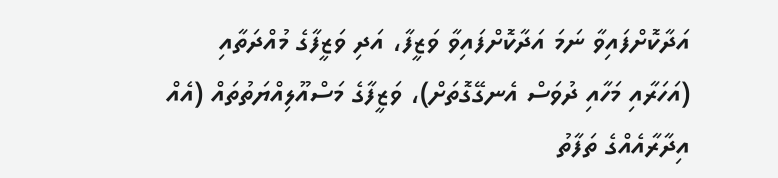އަދާކޮށްފައިވާ ނަމަ އަދާކޮށްފައިވާ ވަޒީފާ، އަދި ވަޒީފާގެ މުއްދަތާއި (އަހަރާއި މަހާއި ދުވަސް އެނގޭގޮތަށް)، ވަޒީފާގެ މަސްއޫލިއްޔަތުތައް (އެއް އިދާރާއެއްގެ ތަފާތު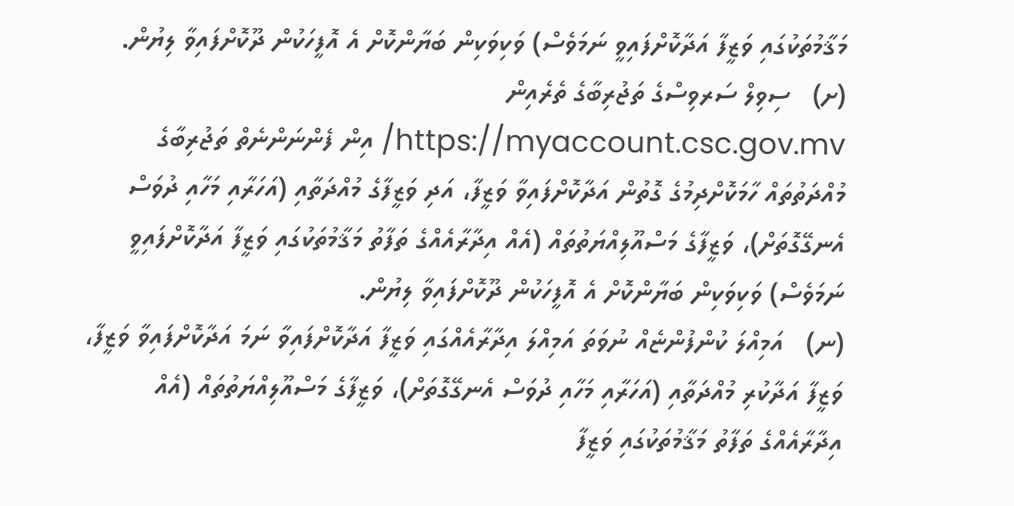މަޤާމުތަކުގައި ވަޒީފާ އަދާކޮށްފައިވީ ނަމަވެސް) ވަކިވަކިން ބަޔާންކޮށް އެ އޮފީހަކުން ދޫކޮށްފައިވާ ލިޔުން.
(ށ)   ސިވިލް ސަރވިސްގެ ތަޖުރިބާގެ ތެރެއިން https://myaccount.csc.gov.mv/ އިން ފެންނަންނެތް ތަޖުރިބާގެ މުއްދަތުތައް ހާމަކޮށްދިމުގެ ގޮތުން އަދާކޮށްފައިވާ ވަޒީފާ، އަދި ވަޒީފާގެ މުއްދަތާއި (އަހަރާއި މަހާއި ދުވަސް އެނގޭގޮތަށް)، ވަޒީފާގެ މަސްއޫލިއްޔަތުތައް (އެއް އިދާރާއެއްގެ ތަފާތު މަޤާމުތަކުގައި ވަޒީފާ އަދާކޮށްފައިވީ ނަމަވެސް) ވަކިވަކިން ބަޔާންކޮށް އެ އޮފީހަކުން ދޫކޮށްފައިވާ ލިޔުން.
(ނ)   އަމިއްލަ ކުންފުންޏެއް ނުވަތަ އަމިއްލަ އިދާރާއެއްގައި ވަޒީފާ އަދާކޮށްފައިވާ ނަމަ އަދާކޮށްފައިވާ ވަޒީފާ، ވަޒީފާ އަދާކުރި މުއްދަތާއި (އަހަރާއި މަހާއި ދުވަސް އެނގޭގޮތަށް)، ވަޒީފާގެ މަސްއޫލިއްޔަތުތައް (އެއް އިދާރާއެއްގެ ތަފާތު މަޤާމުތަކުގައި ވަޒީފާ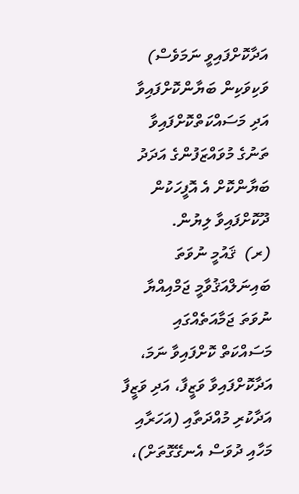އަދާކޮށްފައިވީ ނަމަވެސް) ވަކިވަކިން ބަޔާންކޮށްފައިވާ އަދި މަސައްކަތްކޮށްފައިވާ ތަނުގެ މުވައްޒަފުންގެ އަދަދު ބަޔާންކޮށް އެ އޮފީހަކުން ދޫކޮށްފައިވާ ލިޔުން.
(ރ)  ޤައުމީ ނުވަތަ ބައިނަލްއަޤުވާމީ ޖަމްއިއްޔާ ނުވަތަ ޖަމާއަތެއްގައި މަސައްކަތް ކޮށްފައިވާ ނަމަ، އަދާކޮށްފައިވާ ވަޒީފާ، އަދި ވަޒީފާ އަދާކުރި މުއްދަތާއި (އަހަރާއި މަހާއި ދުވަސް އެނގޭގޮތަށް)،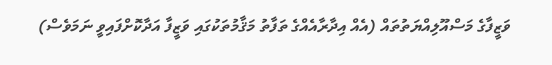ވަޒީފާގެ މަސްއޫލިއްޔަތުތައް (އެއް އިދާރާއެއްގެ ތަފާތު މަޤާމުތަކުގައި ވަޒީފާ އަދާކޮށްފައިވީ ނަމަވެސް)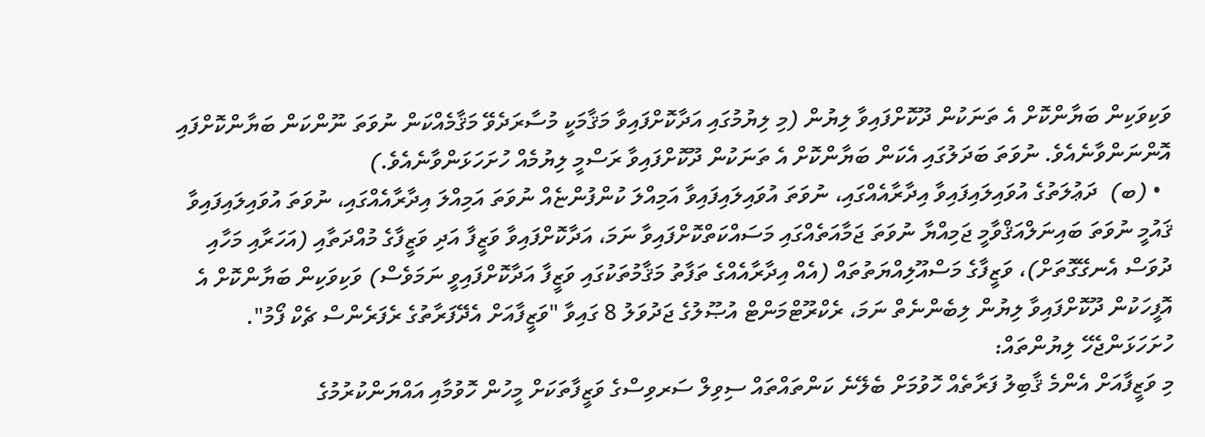ވަކިވަކިން ބަޔާންކޮށް އެ ތަނަކުން ދޫކޮށްފައިވާ ލިޔުން (މި ލިޔުމުގައި އަދާކޮށްފައިވާ މަޤާމަކީ މުސާރަދެވޭ މަޤާމެއްކަން ނުވަތަ ނޫންކަން ބަޔާންކޮށްފައި އޮންނަންވާނެއެވެ. ނުވަތަ ބަދަލުގައި އެކަން ބަޔާންކޮށް އެ ތަނަކުން ދޫކޮށްފައިވާ ރަސްމީ ލިޔުމެއް ހުށަހަޅަންވާނެއެވެ.)
  • (ބ)  ދަޢުލަތުގެ އުވައިލައިފައިވާ އިދާރާއެއްގައި، ނުވަތަ އުވައިލައިފައިވާ އަމިއްލަ ކުންފުންޏެއް ނުވަތަ އަމިއްލަ އިދާރާއެއްގައި، ނުވަތަ އުވައިލައިފައިވާ ޤައުމީ ނުވަތަ ބައިނަލްއަޤްވާމީ ޖަމިއްޔާ ނުވަތަ ޖަމާއަތެއްގައި މަސައްކަތްކޮށްފައިވާ ނަމަ، އަދާކޮށްފައިވާ ވަޒީފާ އަދި ވަޒީފާގެ މުއްދަތާއި (އަހަރާއި މަހާއި ދުވަސް އެނގޭގޮތަށް)، ވަޒީފާގެ މަސްއޫލިއްޔަތުތައް (އެއް އިދާރާއެއްގެ ތަފާތު މަޤާމުތަކުގައި ވަޒީފާ އަދާކޮށްފައިވީ ނަމަވެސް) ވަކިވަކިން ބަޔާންކޮށް އެ އޮފީހަކުން ދޫކޮށްފައިވާ ލިޔުން ލިބެންނެތް ނަމަ، ރެކްރޫޓްމަންޓް އުޞޫލުގެ ޖަދުވަލު 8 ގައިވާ "ވަޒީފާއަށް އެދޭފަރާތުގެ ރެފަރެންސް ޗެކް ފޯމު".
ހުށަހަޅަންޖެހޭ ލިޔުންތައް:
މި ވަޒީފާއަށް އެންމެ ޤާބިލު ފަރާތެއް ހޮވުމަށް ބެލޭނެ ކަންތައްތައް ސިވިލް ސަރވިސްގެ ވަޒީފާތަކަށް މީހުން ހޮވުމާއި އައްޔަންކުރުމުގެ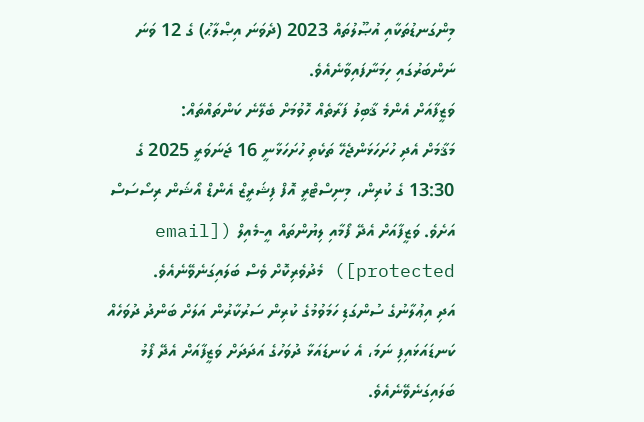މިންގަނޑުތަކާއި އުޞޫލުތައް 2023 (ދެވަނަ އިޞްލާޙު) ގެ 12 ވަނަ ނަންބަރުގައި ހިމަނާފައިވާނެއެވެ.
ވަޒީފާއަށް އެންމެ ޤާބިލު ފަރާތެއް ހޮވުމަށް ބެލޭނެ ކަންތައްތައް:
މަޤާމަށް އެދި ހުށަހަޅަންޖެހޭ ތަކެތި ހުށަހަޅާނީ 16 ޖަނަވަރީ 2025 ގެ 13:30 ގެ ކުރިން، މިނިސްޓްރީ އޮފް ފިޝަރީޒް އެންޑް އޯޝަން ރިސޯސަސް އަށެވެ. ވަޒީފާއަށް އެދޭ ފޯމާއި ލިޔުންތައް އީ-މެއިލް ([email protected]) މެދުވެރިކޮށް ވެސް ބަލައިގަނެވޭނެއެވެ.
އަދި އިޢުލާނުގެ ސުންގަޑި ހަމަވުމުގެ ކުރިން ސަރުކާރުން އަލަށް ބަންދު ދުވަހެއް ކަނޑައަޅައިފި ނަމަ، އެ ކަނޑައަޅާ ދުވަހުގެ އަދަދަށް ވަޒީފާއަށް އެދޭ ފޯމު ބަލައިގަނެވޭނެއެވެ.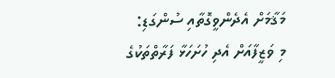މަޤާމަށް އެދެންވީގޮތާއި ސުންގަޑި:
މި ވަޒީފާއަށް އެދި ހުށަހަޅާ ފަރާތްތަކުގެ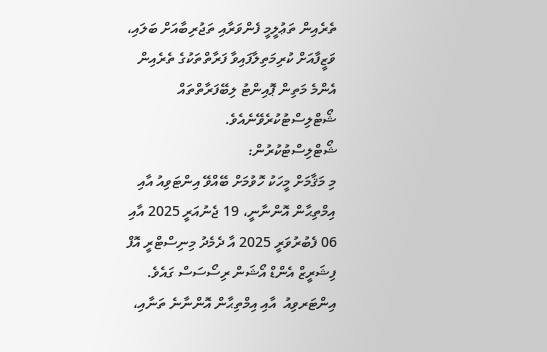ތެރެއިން ތަޢުލީމީ ފެންވަރާއި ތަޖުރިބާއަށް ބަލައި، ވަޒީފާއަށް ކުރިމަތިލާފައިވާ ފަރާތްތަކުގެ ތެރެއިން އެންމެ މަތިން ޕޮއިންޓު ލިބޭފަރާތްތައް ޝޯޓްލިސްޓުކުރެވޭނެއެވެ.
ޝޯޓްލިސްޓުކުރުން:
މި މަޤާމަށް މީހަކު ހޮވުމަށް ބޭއްވޭ އިންޓަވިއު އާއި އިމްތިޙާން އޮންނާނީ، 19 ޖެނުއަރީ 2025 އާއި 06 ފެބުރުވަރީ 2025 އާ ދެމެދު މިނިސްޓްރީ އޮފް ފިޝަރީޒް އެންޑް އޯޝަން ރިސޯސަސް ގައެވެ.
އިންޓަރވިއު  އާއި އިމްތިޙާން އޮންނާނެ ތަނާއި،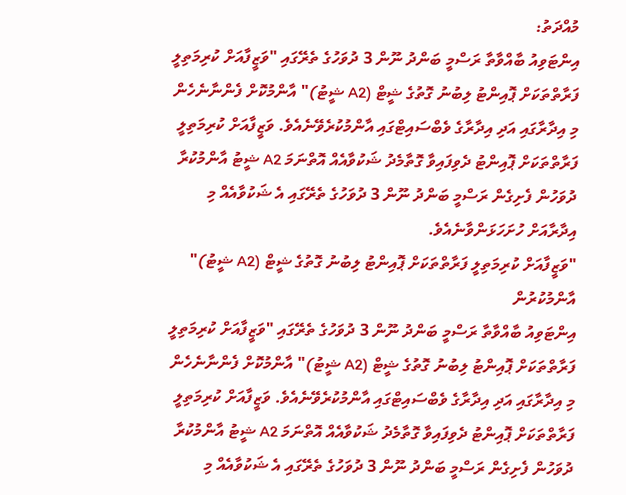މުއްދަތު:
އިންޓަވިއު ބާއްވާތާ ރަސްމީ ބަންދު ނޫން 3 ދުވަހުގެ ތެރޭގައި "ވަޒީފާއަށް ކުރިމަތިލީ ފަރާތްތަކަށް ޕޮއިންޓު ލިބުނު ގޮތުގެ ޝީޓް (A2 ޝީޓު)" އާންމުކޮށް ފެންނާނެހެން މި އިދާރާގައި އަދި އިދާރާގެ ވެބްސައިޓްގައި އާންމުކުރެވޭނެއެވެ. ވަޒީފާއަށް ކުރިމަތިލީ ފަރާތްތަކަށް ޕޮއިންޓު ދެވިފައިވާ ގޮތާމެދު ޝަކުވާއެއް އޮތްނަމަ A2 ޝީޓު އާންމުކުރާ ދުވަހުން ފެށިގެން ރަސްމީ ބަންދު ނޫން 3 ދުވަހުގެ ތެރޭގައި އެ ޝަކުވާއެއް މި އިދާރާއަށް ހުށަހަޅަންވާނެއެވެ.
"ވަޒީފާއަށް ކުރިމަތިލީ ފަރާތްތަކަށް ޕޮއިންޓު ލިބުނު ގޮތުގެ ޝީޓް (A2 ޝީޓު)" އާންމުކުރުން
އިންޓަވިއު ބާއްވާތާ ރަސްމީ ބަންދު ނޫން 3 ދުވަހުގެ ތެރޭގައި "ވަޒީފާއަށް ކުރިމަތިލީ ފަރާތްތަކަށް ޕޮއިންޓު ލިބުނު ގޮތުގެ ޝީޓް (A2 ޝީޓު)" އާންމުކޮށް ފެންނާނެހެން މި އިދާރާގައި އަދި އިދާރާގެ ވެބްސައިޓްގައި އާންމުކުރެވޭނެއެވެ. ވަޒީފާއަށް ކުރިމަތިލީ ފަރާތްތަކަށް ޕޮއިންޓު ދެވިފައިވާ ގޮތާމެދު ޝަކުވާއެއް އޮތްނަމަ A2 ޝީޓު އާންމުކުރާ ދުވަހުން ފެށިގެން ރަސްމީ ބަންދު ނޫން 3 ދުވަހުގެ ތެރޭގައި އެ ޝަކުވާއެއް މި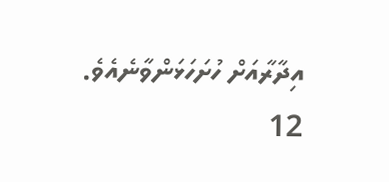އިދާރާއަށް ހުށަހަޅަންވާނެއެވެ.
12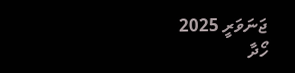ޖަނަވަރީ 2025
ހޯދާ